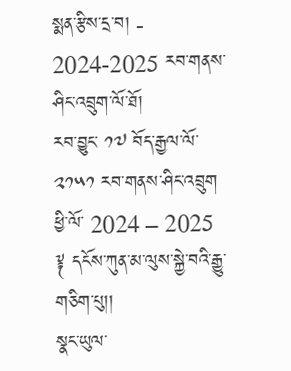སྨན་རྩིས་དྲ་བ། - 2024-2025 རབ་གནས་ཤིང་འབྲུག་ལོ་ཐོ།
རབ་བྱུང་ ༡༧ བོད་རྒྱལ་ལོ་ ༢༡༥༡ རབ་གནས་ཤིང་འབྲུག ཕྱི་ལོ་ 2024 – 2025
༈ དངོས་ཀུན་མ་ལུས་སྐྱེ་བའི་རྒྱུ་གཅིག་པུ།།
སྣང་ཡུལ་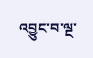འབྱུང་བ་ལྔ་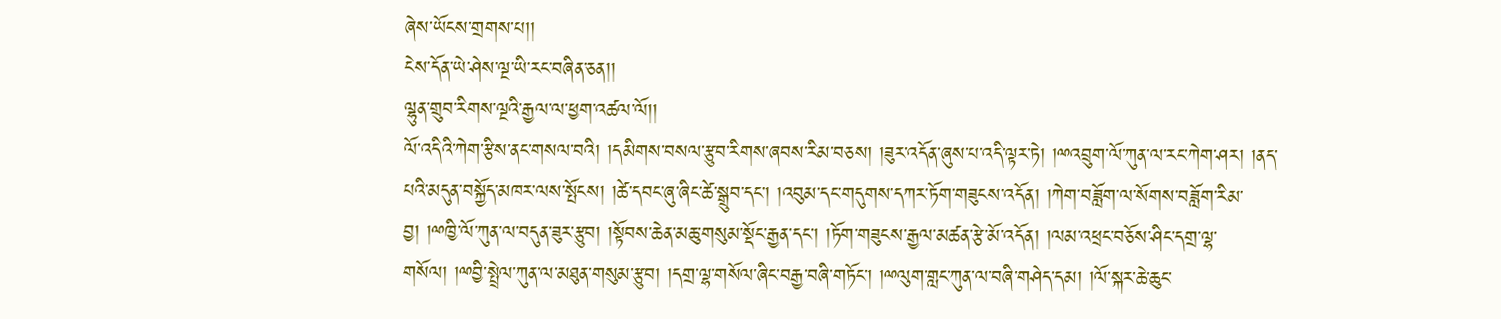ཞེས་ཡོངས་གྲགས་པ།།
ངེས་དོན་ཡེ་ཤེས་ལྔ་ཡི་རང་བཞིན་ཅན།།
ལྷུན་གྲུབ་རིགས་ལྔའི་རྒྱལ་ལ་ཕྱག་འཚལ་ལོ།།
ལོ་འདིའི་ཀེག་རྩིས་ནང་གསལ་བའི། །དམིགས་བསལ་རྩུབ་རིགས་ཞབས་རིམ་བཅས། །ཟུར་འདོན་ཞུས་པ་འདི་ལྟར་ཏེ། །ྋའབྲུག་ལོ་ཀུན་ལ་རང་ཀེག་ཤར། །ནད་པའི་མདུན་བསྐྱོད་མཁར་ལས་སྤོངས། །ཚེ་དབང་ཞུ་ཞིང་ཚེ་སྒྲུབ་དང་། །འབུམ་དང་གདུགས་དཀར་ཏོག་གཟུངས་འདོན། །ཀེག་བཟློག་ལ་སོགས་བཟློག་རིམ་བྱ། །ྋཁྱི་ལོ་ཀུན་ལ་བདུན་ཟུར་རྩུབ། །སྟོབས་ཆེན་མཆུ་གསུམ་སྡོང་རྒྱན་དང་། །ཏོག་གཟུངས་རྒྱལ་མཚན་རྩེ་མོ་འདོན། །ལམ་འཕྲང་བཅོས་ཤིང་དགྲ་ལྷ་གསོལ། །ྋབྱི་སྤྲེལ་ཀུན་ལ་མཐུན་གསུམ་རྩུབ། །དགྲ་ལྷ་གསོལ་ཞིང་བརྒྱ་བཞི་གཏོང་། །ྋལུག་གླང་ཀུན་ལ་བཞི་གཤེད་དམ། །ལོ་སྐར་ཆེ་ཆུང་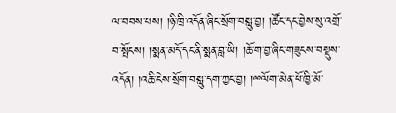ལ་བབས་པས། །ཉི་ཁྲི་འདོན་ཞིང་སྲོག་བསླུ་བྱ། །ཚོང་དང་བྱེས་སུ་འགྲོ་བ་སྤོངས། །སྨན་མདོ་དང་ནི་སྨན་བླ་ཡི། །ཆོ་ག་བྱ་ཞིང་གཟུངས་བསྡུས་འདོན། །འཆི་ངེས་སྲོག་བསླུ་དག་ཀྱང་བྱ། །ྋལོག་མེན་ཕོ་ཁྱི་མོ་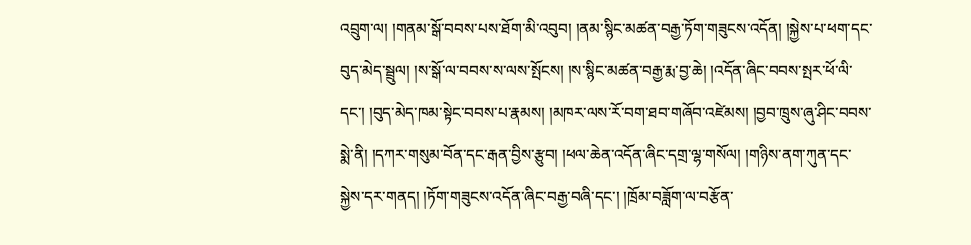འབྲུག་ལ། །གནམ་སྒོ་བབས་པས་ཐོག་མི་འབུབ། །ནམ་སྙིང་མཚན་བརྒྱ་ཏོག་གཟུངས་འདོན། །སྐྱེས་པ་ཕག་དང་བུད་མེད་སྦྲུལ། །ས་སྒོ་ལ་བབས་ས་ལས་སྤོངས། །ས་སྙིང་མཚན་བརྒྱ་རྨ་བྱ་ཆེ། །འདོན་ཞིང་བབས་སྤར་ཕོ་ལི་དང་། །བུད་མེད་ཁམ་སྟེང་བབས་པ་རྣམས། །མཁར་ལས་རོ་བག་ཐབ་གཞོབ་འཛེམས། །བྱབ་ཁྲུས་ཞུ་ཤིང་བབས་སྨེ་ནི། །དཀར་གསུམ་བོན་དང་རྒན་བྱིས་རྩུབ། །ཕལ་ཆེན་འདོན་ཞིང་དགྲ་ལྷ་གསོལ། །གཉིས་ནག་ཀུན་དང་སྐྱེས་དར་གནད། །ཏོག་གཟུངས་འདོན་ཞིང་བརྒྱ་བཞི་དང་། །ཁྲོམ་བཟློག་ལ་བརྩོན་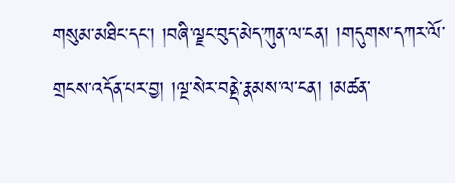གསུམ་མཐིང་དང་། །བཞི་ལྗང་བུད་མེད་ཀུན་ལ་ངན། །གདུགས་དཀར་ལོ་གྲངས་འདོན་པར་བྱ། །ལྔ་སེར་བནྡེ་རྣམས་ལ་ངན། །མཚན་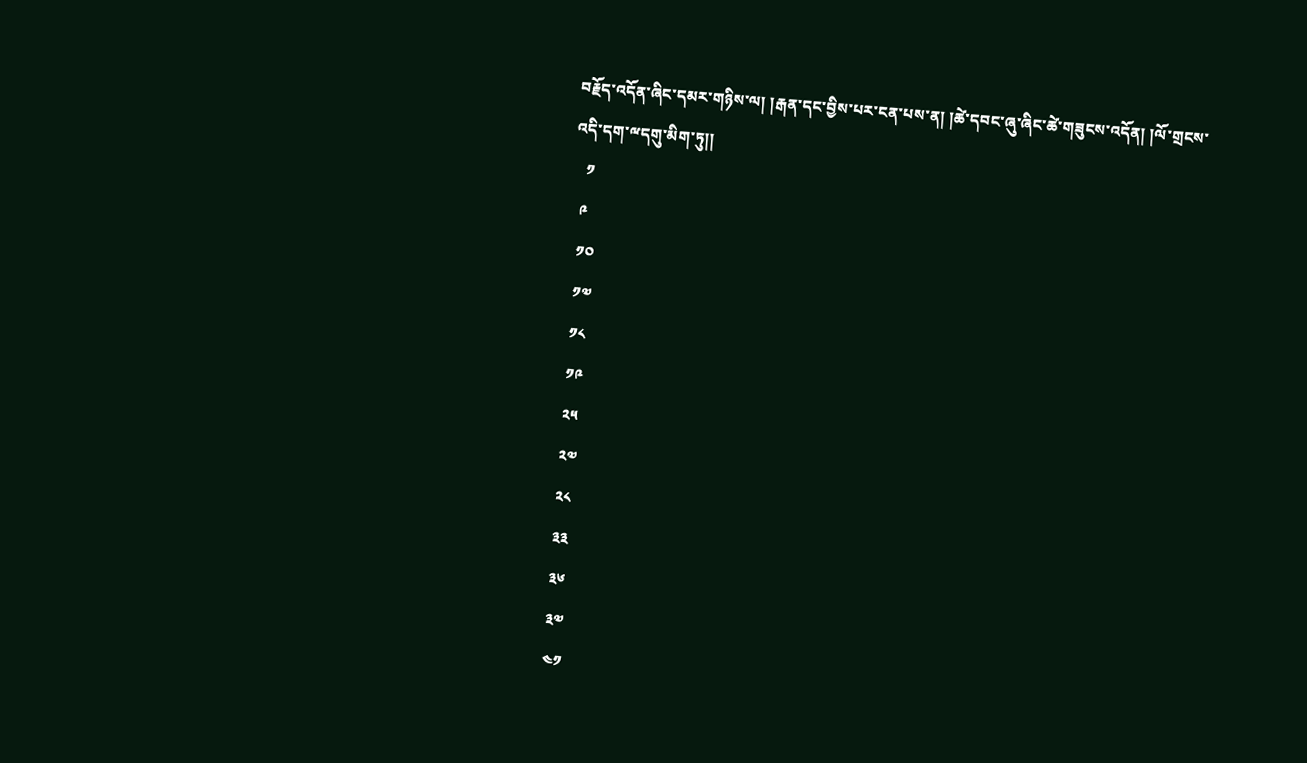བརྗོད་འདོན་ཞིང་དམར་གཉིས་ལ། །རྒན་དང་བྱིས་པར་ངན་པས་ན། །ཚེ་དབང་ཞུ་ཞིང་ཚེ་གཟུངས་འདོན། །ལོ་གྲངས་འདི་དག་ྋདགུ་མིག་ཏུ།།
   ༡
  ༩
  ༡༠
  ༡༧
  ༡༨
  ༡༩
  ༢༥
  ༢༧
  ༢༨
  ༣༣
  ༣༦
  ༣༧
  ༤༡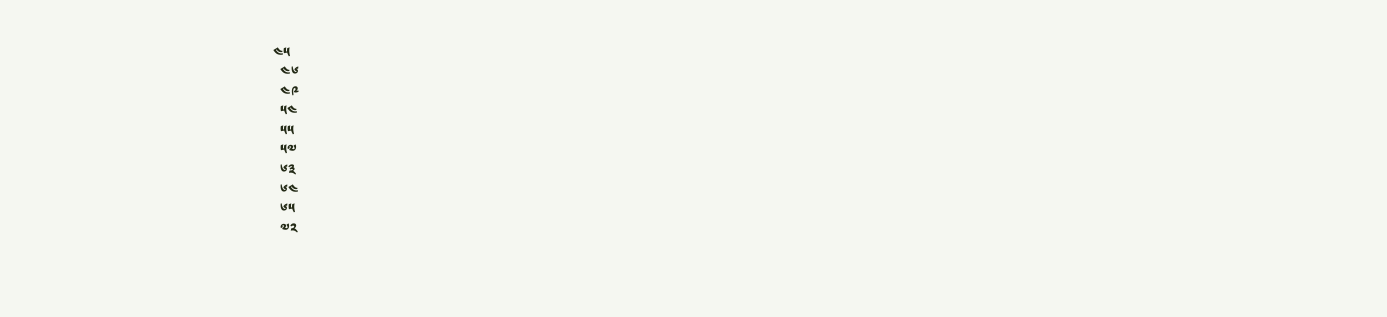༤༥
  ༤༦
  ༤༩
  ༥༤
  ༥༥
  ༥༧
  ༦༣
  ༦༤
  ༦༥
  ༧༢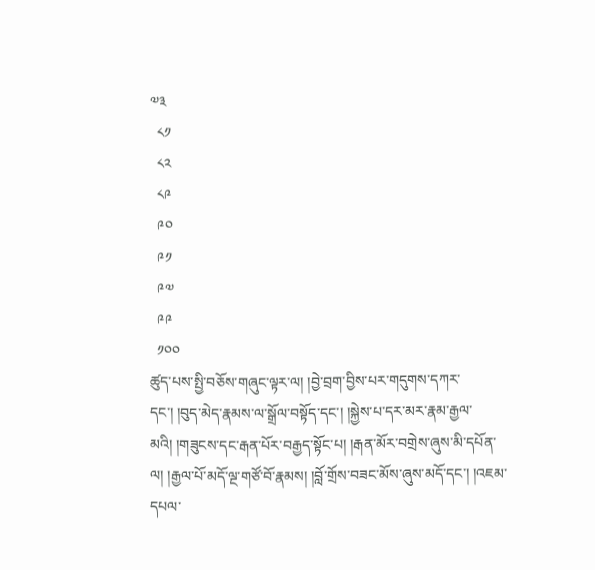༧༣
  ༨༡
  ༨༢
  ༨༩
  ༩༠
  ༩༡
  ༩༧
  ༩༩
  ༡༠༠
ཚུད་པས་སྤྱི་བཅོས་གཞུང་ལྟར་ལ། །བྱེ་བྲག་བྱིས་པར་གདུགས་དཀར་དང་། །བུད་མེད་རྣམས་ལ་སྒྲོལ་བསྟོད་དང་། །སྐྱེས་པ་དར་མར་རྣམ་རྒྱལ་མའི། །གཟུངས་དང་རྒན་པོར་བརྒྱད་སྟོང་པ། །རྒན་མོར་བགྲེས་ཞུས་མི་དཔོན་ལ། །རྒྱལ་པོ་མདོ་ལྔ་གཙོ་བོ་རྣམས། །བློ་གྲོས་བཟང་མོས་ཞུས་མདོ་དང་། །འཇམ་དཔལ་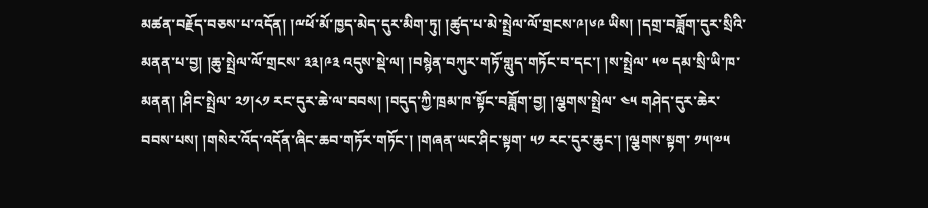མཚན་བརྗོད་བཅས་པ་འདོན། །ྋཕོ་མོ་ཁྱད་མེད་དུར་མིག་ཏུ། །ཚུད་པ་མེ་སྤྲེལ་ལོ་གྲངས་༩།༦༩ ཡིས། །དགྲ་བཟློག་དུར་སྲིའི་མནན་པ་བྱ། །ཆུ་སྤྲེལ་ལོ་གྲངས་ ༣༣།༩༣ འདུས་སྡེ་ལ། །བསྙེན་བཀུར་གཏོ་གླུད་གཏོང་བ་དང་། །ས་སྤྲེལ་ ༥༧ དམ་སྲི་ཡི་ཁ་མནན། །ཤིང་སྤྲེལ་ ༢༡།༨༡ རང་དུར་ཆེ་ལ་བབས། །བདུད་ཀྱི་ཁྲམ་ཁ་སྟོང་བཟློག་བྱ། །ལྕགས་སྤྲེལ་ ༤༥ གཤེད་དུར་ཆེར་བབས་པས། །གསེར་འོད་འདོན་ཞིང་ཆབ་གཏོར་གཏོང་། །གཞན་ཡང་ཤིང་སྟག་ ༥༡ རང་དུར་ཆུང་། །ལྕགས་སྟག་ ༡༥།༧༥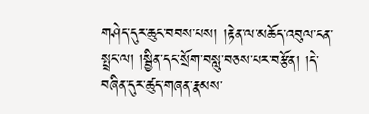གཤེད་དུར་ཆུང་བབས་པས། །རྟེན་ལ་མཆོད་འབུལ་ངན་སྤྲང་ལ། །སྦྱིན་དང་སྲོག་བསླུ་བཅས་པར་བརྩོན། །དེ་བཞིན་དུར་ཚུད་གཞན་རྣམས་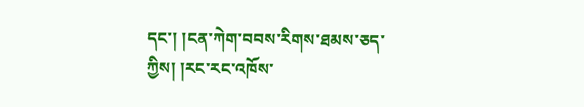དང་། །ངན་ཀེག་བབས་རིགས་ཐམས་ཅད་ཀྱིས། །རང་རང་འཁོས་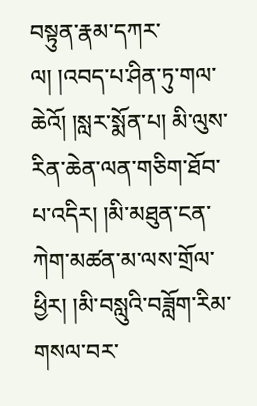བསྟུན་རྣམ་དཀར་ལ། །འབད་པ་ཤིན་ཏུ་གལ་ཆེའོ། །སླར་སྨོན་པ། མི་ལུས་རིན་ཆེན་ལན་གཅིག་ཐོབ་པ་འདིར། །མི་མཐུན་ངན་ཀེག་མཚན་མ་ལས་གྲོལ་ཕྱིར། །མི་བསླུའི་བཟློག་རིམ་གསལ་བར་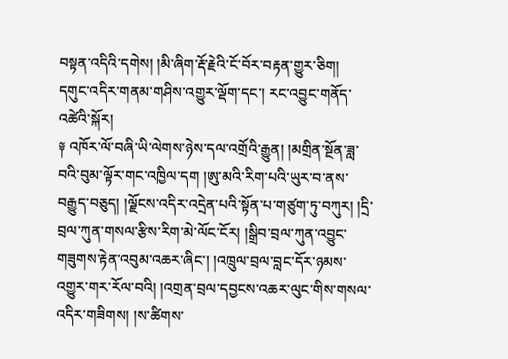བསྟན་འདིའི་དགེས། །མི་ཞིག་རྡོ་རྗེའི་ངོ་བོར་བརྟན་གྱུར་ཅིག།
དགུང་འདིར་གནམ་གཤིས་འགྱུར་ལྡོག་དང་། རང་འབྱུང་གནོད་འཚེའི་སྐོར།
༈ འཁོར་ལོ་བཞི་ཡི་ལེགས་ཉེས་དལ་འགྲོའི་རྒྱུན། །མགྲིན་སྔོན་ཟླ་བའི་བུམ་ལྟོར་གང་འཁྱིལ་དག །ཨུ་མའི་རིག་པའི་ཡུར་བ་ནས་བརྒྱུད་བཅུད། །ལྗོངས་འདིར་འདྲེན་པའི་སྟོན་པ་གཙུག་ཏུ་བཀུར། །དྲི་བྲལ་ཀུན་གསལ་རྩིས་རིག་མེ་ལོང་ངོར། །སྒྲིབ་བྲལ་ཀུན་འབྱུང་གཟུགས་རྟེན་འབུམ་འཆར་ཞིང་། །འཁྲུལ་བྲལ་བླང་དོར་ཉམས་འགྱུར་གར་རོལ་བའི། །འགྲན་བྲལ་དབྱངས་འཆར་ལུང་གིས་གསལ་འདིར་གཟིགས། །ས་ཚིགས་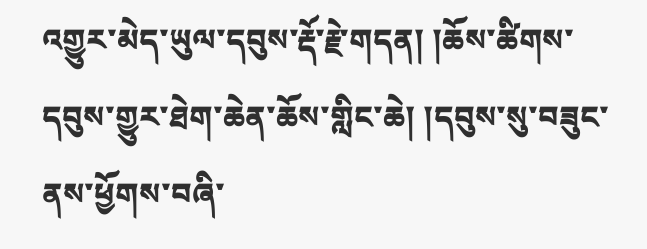འགྱུར་མེད་ཡུལ་དབུས་རྡོ་རྗེ་གདན། །ཆོས་ཚིགས་དབུས་གྱུར་ཐེག་ཆེན་ཆོས་གླིང་ཆེ། །དབུས་སུ་བཟུང་ནས་ཕྱོགས་བཞི་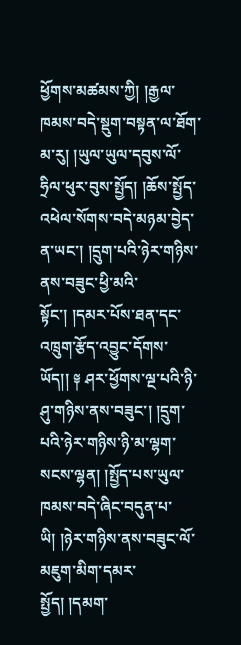ཕྱོགས་མཚམས་ཀྱི། །རྒྱལ་ཁམས་བདེ་སྡུག་བསྟན་ལ་ཐོག་མ་རུ། །ཡུལ་ཡུལ་དབུས་ལོ་ཧྲིལ་ཕུར་བུས་སྤྱོད། །ཆོས་སྤྱོད་འཕེལ་སོགས་བདེ་མཉམ་བྱེད་ན་ཡང་། །དྲུག་པའི་ཉེར་གཉིས་ནས་བཟུང་ཕྱི་མའི་སྟོང་། །དམར་པོས་ཐན་དང་འཁྲུག་རྩོད་འབྱུང་དོགས་ཡོད།། ༈ ཤར་ཕྱོགས་ལྔ་པའི་ཉི་ཤུ་གཉིས་ནས་བཟུང་། །དྲུག་པའི་ཉེར་གཉིས་ཉི་མ་ལྷག་སངས་ལྷན། །སྤྱོད་པས་ཡུལ་ཁམས་བདེ་ཞིང་བདུན་པ་ཡི། །ཉེར་གཉིས་ནས་བཟུང་ལོ་མཇུག་མིག་དམར་སྤྱོད། །དམག་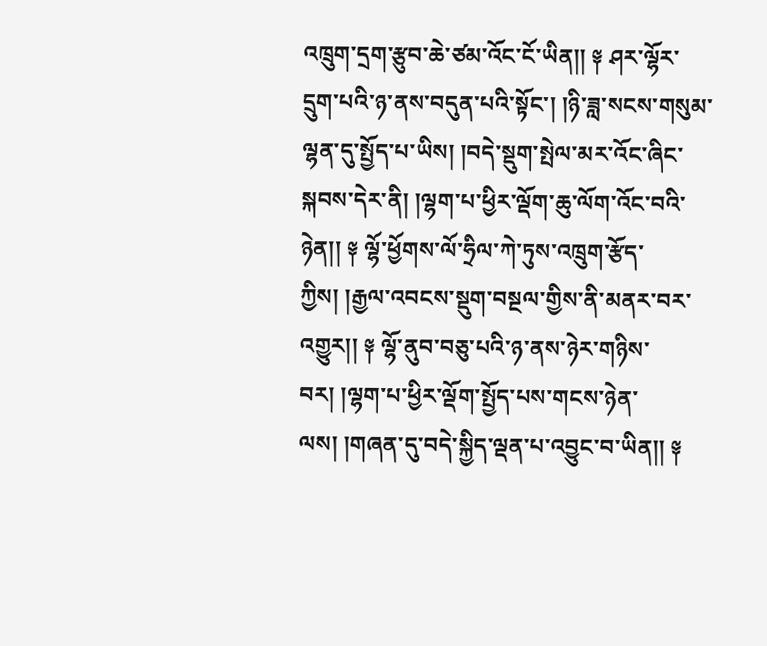འཁྲུག་དྲག་རྩུབ་ཆེ་ཙམ་འོང་ངོ་ཡིན།། ༈ ཤར་ལྷོར་དྲུག་པའི་ཉ་ནས་བདུན་པའི་སྟོང་། །ཉི་ཟླ་སངས་གསུམ་ལྷན་དུ་སྤྱོད་པ་ཡིས། །བདེ་སྡུག་སྤེལ་མར་འོང་ཞིང་སྐབས་དེར་ནི། །ལྷག་པ་ཕྱིར་ལྡོག་ཆུ་ལོག་འོང་བའི་ཉེན།། ༈ ལྷོ་ཕྱོགས་ལོ་ཧྲིལ་ཀེ་ཏུས་འཁྲུག་རྩོད་ཀྱིས། །རྒྱལ་འབངས་སྡུག་བསྔལ་གྱིས་ནི་མནར་བར་འགྱུར།། ༈ ལྷོ་ནུབ་བཅུ་པའི་ཉ་ནས་ཉེར་གཉིས་བར། །ལྷག་པ་ཕྱིར་ལྡོག་སྤྱོད་པས་གངས་ཉེན་ལས། །གཞན་དུ་བདེ་སྐྱིད་ལྡན་པ་འབྱུང་བ་ཡིན།། ༈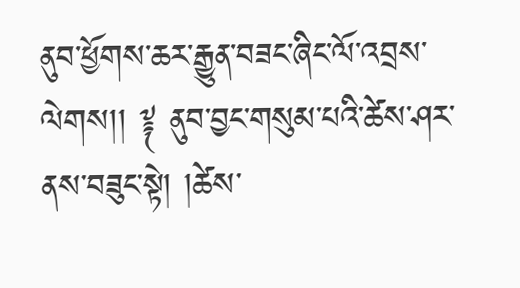ནུབ་ཕྱོགས་ཆར་རྒྱུན་བཟང་ཞིང་ལོ་འབྲས་ལེགས།། ༈ ནུབ་བྱང་གསུམ་པའི་ཚེས་ཤར་ནས་བཟུང་སྟེ། །ཚེས་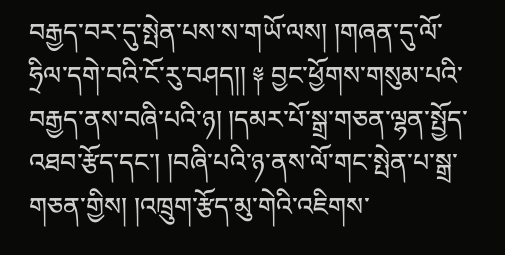བརྒྱད་བར་དུ་སྤེན་པས་ས་གཡོ་ལས། །གཞན་དུ་ལོ་ཧྲིལ་དགེ་བའི་ངོ་རུ་བཤད།། ༈ བྱང་ཕྱོགས་གསུམ་པའི་བརྒྱད་ནས་བཞི་པའི་ཉ། །དམར་པོ་སྒྲ་གཅན་ལྷན་སྤྱོད་འཐབ་རྩོད་དང་། །བཞི་པའི་ཉ་ནས་ལོ་གང་སྤེན་པ་སྒྲ་གཅན་གྱིས། །འཁྲུག་རྩོད་མུ་གེའི་འཇིགས་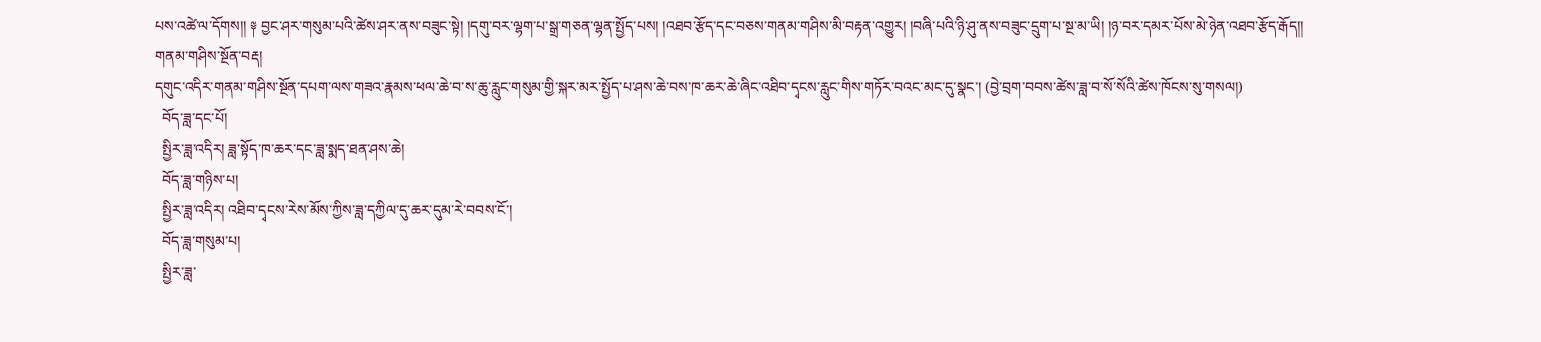པས་འཚེ་ལ་དོགས།། ༈ བྱང་ཤར་གསུམ་པའི་ཚེས་ཤར་ནས་བཟུང་སྟེ། །དགུ་བར་ལྷག་པ་སྒྲ་གཅན་ལྷན་སྤྱོད་པས། །འཐབ་རྩོད་དང་བཅས་གནམ་གཤིས་མི་བརྟན་འགྱུར། །བཞི་པའི་ཉི་ཤུ་ནས་བཟུང་དྲུག་པ་སྔ་མ་ཡི། །ཉ་བར་དམར་པོས་མེ་ཉེན་འཐབ་རྩོད་རྒོད།།
གནམ་གཤིས་སྔོན་བརྡ།
དགུང་འདིར་གནམ་གཤིས་སྔོན་དཔག་ལས་གཟའ་རྣམས་ཕལ་ཆེ་བ་ས་ཆུ་རླུང་གསུམ་གྱི་སྐར་མར་སྤྱོད་པ་ཤས་ཆེ་བས་ཁ་ཆར་ཆེ་ཞིང་འཐིབ་དྭངས་རླུང་གིས་གཏོར་བའང་མང་དུ་སྣང་། (བྱེ་བྲག་བབས་ཚེས་ཟླ་བ་སོ་སོའི་ཚེས་ཁོངས་སུ་གསལ།)
  བོད་ཟླ་དང་པོ།
  སྤྱིར་ཟླ་འདིར། ཟླ་སྟོད་ཁ་ཆར་དང་ཟླ་སྨད་ཐན་ཤས་ཆེ།
  བོད་ཟླ་གཉིས་པ།
  སྤྱིར་ཟླ་འདིར། འཐིབ་དྭངས་རེས་མོས་ཀྱིས་ཟླ་དཀྱིལ་དུ་ཆར་དུམ་རེ་བབས་ངོ་།
  བོད་ཟླ་གསུམ་པ།
  སྤྱིར་ཟླ་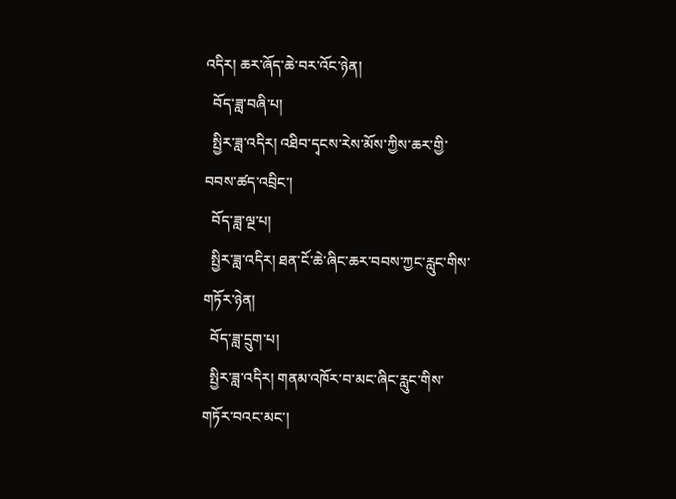འདིར། ཆར་ཞོད་ཆེ་བར་འོང་ཉེན།
  བོད་ཟླ་བཞི་པ།
  སྤྱིར་ཟླ་འདིར། འཐིབ་དྭངས་རེས་མོས་ཀྱིས་ཆར་གྱི་བབས་ཚད་འབྲིང་།
  བོད་ཟླ་ལྔ་པ།
  སྤྱིར་ཟླ་འདིར། ཐན་ངོ་ཆེ་ཞིང་ཆར་བབས་ཀྱང་རླུང་གིས་གཏོར་ཉེན།
  བོད་ཟླ་དྲུག་པ།
  སྤྱིར་ཟླ་འདིར། གནམ་འཁོར་བ་མང་ཞིང་རླུང་གིས་གཏོར་བའང་མང་།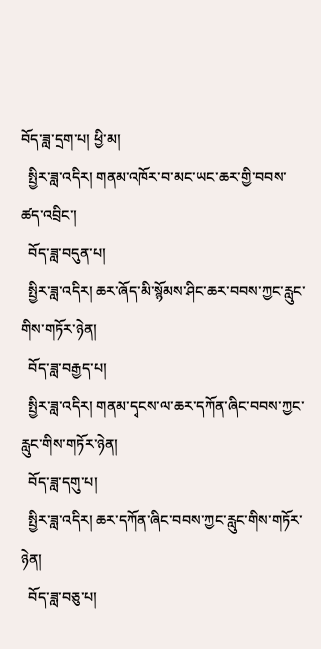བོད་ཟླ་དྲག་པ། ཕྱི་མ།
  སྤྱིར་ཟླ་འདིར། གནམ་འཁོར་བ་མང་ཡང་ཆར་གྱི་བབས་ཚད་འབྲིང་།
  བོད་ཟླ་བདུན་པ།
  སྤྱིར་ཟླ་འདིར། ཆར་ཞོད་མི་སྙོམས་ཤིང་ཆར་བབས་ཀྱང་རླུང་གིས་གཏོར་ཉེན།
  བོད་ཟླ་བརྒྱད་པ།
  སྤྱིར་ཟླ་འདིར། གནམ་དྭངས་ལ་ཆར་དཀོན་ཞིང་བབས་ཀྱང་རླུང་གིས་གཏོར་ཉེན།
  བོད་ཟླ་དགུ་པ།
  སྤྱིར་ཟླ་འདིར། ཆར་དཀོན་ཞིང་བབས་ཀྱང་རླུང་གིས་གཏོར་ཉེན།
  བོད་ཟླ་བཅུ་པ།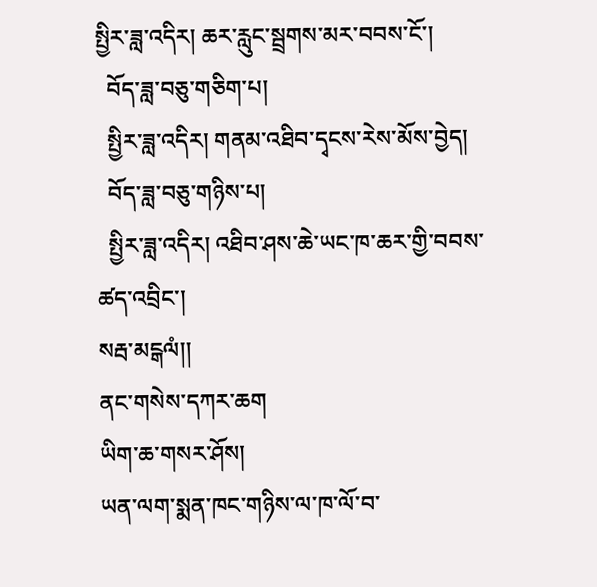སྤྱིར་ཟླ་འདིར། ཆར་རླུང་སྦྲགས་མར་བབས་ངོ་།
  བོད་ཟླ་བཅུ་གཅིག་པ།
  སྤྱིར་ཟླ་འདིར། གནམ་འཐིབ་དྭངས་རེས་མོས་བྱེད།
  བོད་ཟླ་བཅུ་གཉིས་པ།
  སྤྱིར་ཟླ་འདིར། འཐིབ་ཤས་ཆེ་ཡང་ཁ་ཆར་གྱི་བབས་ཚད་འབྲིང་།
སརྦ་མངྒལཾ།།
ནང་གསེས་དཀར་ཆག
ཡིག་ཆ་གསར་ཤོས།
ཡན་ལག་སྨན་ཁང་གཉིས་ལ་ཁ་ལོ་བ་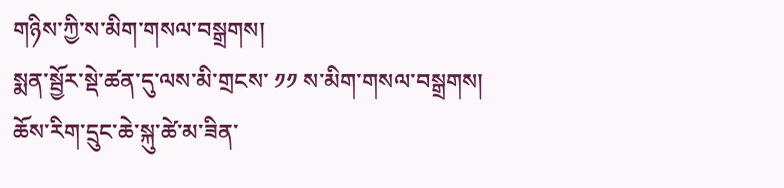གཉིས་ཀྱི་ས་མིག་གསལ་བསྒྲགས།
སྨན་སྦྱོར་སྡེ་ཚན་དུ་ལས་མི་གྲངས་ ༡༡ ས་མིག་གསལ་བསྒྲགས།
ཆོས་རིག་དྲུང་ཆེ་སྐུ་ཚེ་མ་ཟིན་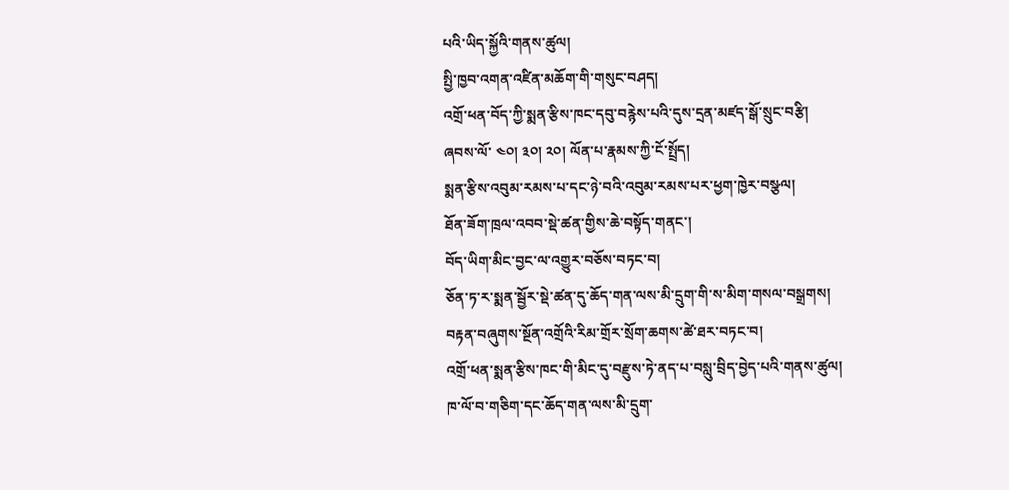པའི་ཡིད་སྐྱོའི་གནས་ཚུལ།
སྤྱི་ཁྱབ་འགན་འཛིན་མཆོག་གི་གསུང་བཤད།
འགྲོ་ཕན་བོད་ཀྱི་སྨན་རྩིས་ཁང་དབུ་བརྙེས་པའི་དུས་དྲན་མཛད་སྒོ་སྲུང་བརྩི།
ཞབས་ལོ་ ༤༠། ༣༠། ༢༠། ལོན་པ་རྣམས་ཀྱི་ངོ་སྤྲོད།
སྨན་རྩིས་འབུམ་རམས་པ་དང་ཉེ་བའི་འབུམ་རམས་པར་ཕྱག་ཁྱེར་བསྩལ།
ཐོན་ཟོག་ཁྲལ་འབབ་སྡེ་ཚན་གྱིས་ཆེ་བསྟོད་གནང་།
བོད་ཡིག་མིང་བྱང་ལ་འགྱུར་བཅོས་བཏང་བ།
ཅོན་ཏ་ར་སྨན་སྦྱོར་སྡེ་ཚན་དུ་ཆོད་གན་ལས་མི་དྲུག་གི་ས་མིག་གསལ་བསྒྲགས།
བརྟན་བཞུགས་སྔོན་འགྲོའི་རིམ་གྲོར་སྲོག་ཆགས་ཚེ་ཐར་བཏང་བ།
འགྲོ་ཕན་སྨན་རྩིས་ཁང་གི་མིང་དུ་བརྫུས་ཏེ་ནད་པ་བསླུ་བྲིད་བྱེད་པའི་གནས་ཚུལ།
ཁ་ལོ་བ་གཅིག་དང་ཆོད་གན་ལས་མི་དྲུག་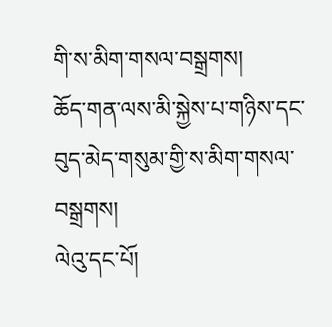གི་ས་མིག་གསལ་བསྒྲགས།
ཆོད་གན་ལས་མི་སྐྱེས་པ་གཉིས་དང་བུད་མེད་གསུམ་གྱི་ས་མིག་གསལ་བསྒྲགས།
ལེའུ་དང་པོ།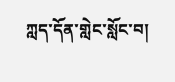ཀླད་དོན་གླེང་སློང་བ།